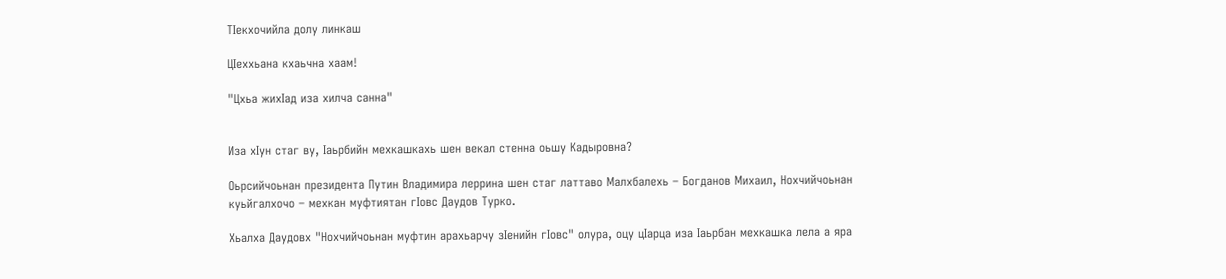ТIекхочийла долу линкаш

ЦIеххьана кхаьчна хаам!

"Цхьа жихIад иза хилча санна"


Иза хIун стаг ву, Iаьрбийн мехкашкахь шен векал стенна оьшу Кадыровна?

Оьрсийчоьнан президента Путин Владимира леррина шен стаг латтаво Малхбалехь – Богданов Михаил, Нохчийчоьнан куьйгалхочо – мехкан муфтиятан гIовс Даудов Турко.

Хьалха Даудовх "Нохчийчоьнан муфтин арахьарчу зIенийн гIовс" олура, оцу цIарца иза Iаьрбан мехкашка лела а яра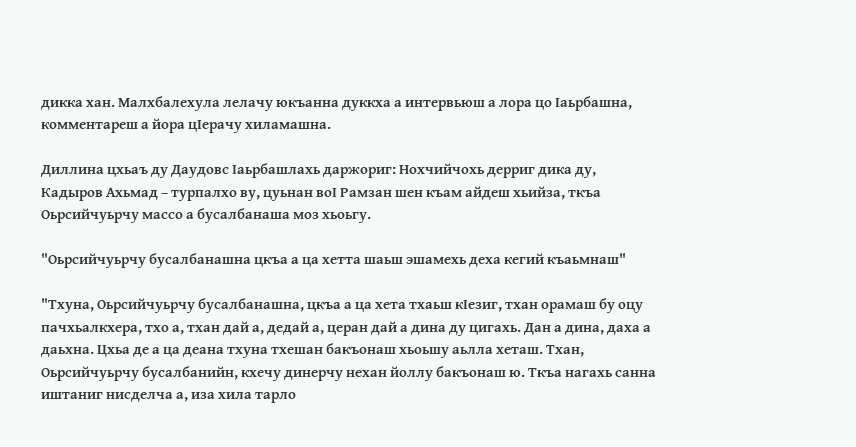дикка хан. Малхбалехула лелачу юкъанна дуккха а интервьюш а лора цо Iаьрбашна, комментареш а йора цIерачу хиламашна.

Диллина цхьаъ ду Даудовс Iаьрбашлахь даржориг: Нохчийчохь дерриг дика ду, Кадыров Ахьмад – турпалхо ву, цуьнан воI Рамзан шен къам айдеш хьийза, ткъа Оьрсийчуьрчу массо а бусалбанаша моз хьоьгу.

"Оьрсийчуьрчу бусалбанашна цкъа а ца хетта шаьш эшамехь деха кегий къаьмнаш"

"Тхуна, Оьрсийчуьрчу бусалбанашна, цкъа а ца хета тхаьш кIезиг, тхан орамаш бу оцу пачхьалкхера, тхо а, тхан дай а, дедай а, церан дай а дина ду цигахь. Дан а дина, даха а даьхна. Цхьа де а ца деана тхуна тхешан бакъонаш хьоьшу аьлла хеташ. Тхан, Оьрсийчуьрчу бусалбанийн, кхечу динерчу нехан йоллу бакъонаш ю. Ткъа нагахь санна иштаниг нисделча а, иза хила тарло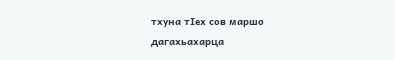тхуна тIех сов маршо дагахьахарца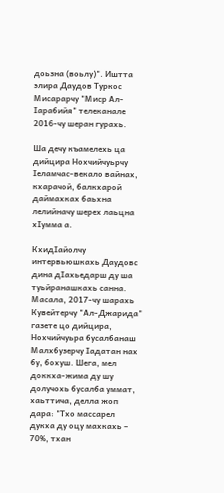доьзна (воьлу)". Иштта элира Даудов Туркос Мисарарчу "Миср Ал-Iарабийя" телеканале 2016-чу шеран гурахь.

Ша дечу къамелехь ца дийцира Нохчийчуьрчу Iеламчас-векало вайнах, кхарачой, балкхарой даймахках баьхна лелийначу шерех лаьцна хIумма а.

КхидIайолчу интервьюшкахь Даудовс дина дIахьедарш ду ша туьйранашкахь санна. Масала, 2017-чу шарахь Кувейтерчу "Ал-Джарида" газете цо дийцира, Нохчийчуьра бусалбанаш Малхбузерчу Iадатан нах бу, бохуш. Шега, мел доккха-жима ду шу долучохь бусалба уммат, хаьттича, делла жоп дара: "Тхо массарел дукха ду оцу махкахь – 70%, тхан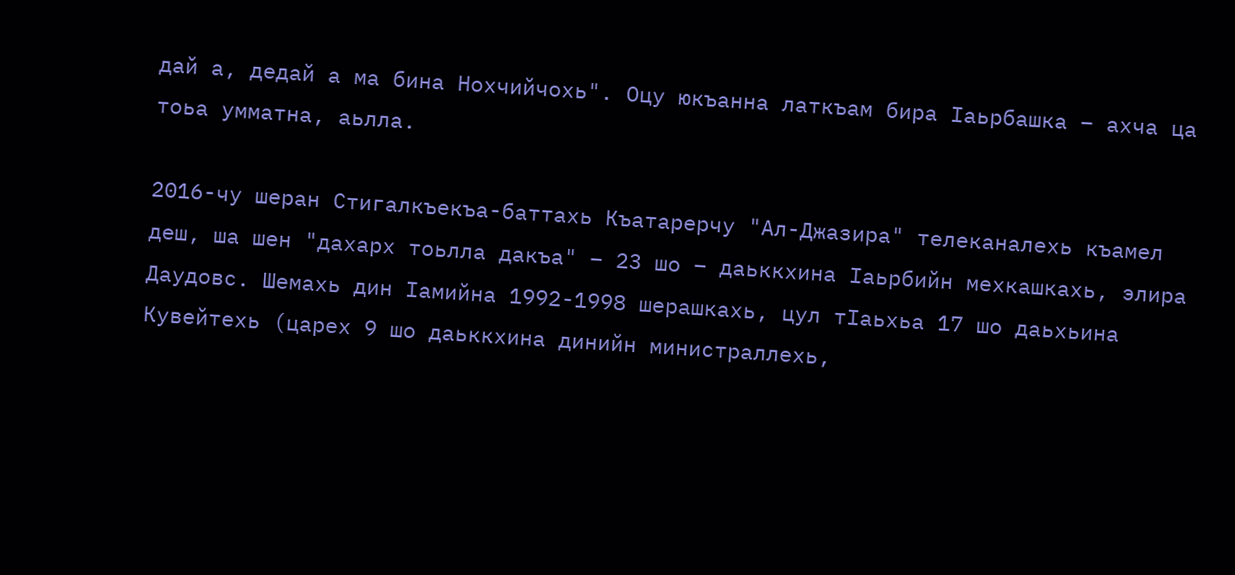дай а, дедай а ма бина Нохчийчохь". Оцу юкъанна латкъам бира Iаьрбашка – ахча ца тоьа умматна, аьлла.

2016-чу шеран Стигалкъекъа-баттахь Къатарерчу "Ал-Джазира" телеканалехь къамел деш, ша шен "дахарх тоьлла дакъа" – 23 шо – даьккхина Iаьрбийн мехкашкахь, элира Даудовс. Шемахь дин Iамийна 1992-1998 шерашкахь, цул тIаьхьа 17 шо даьхьина Кувейтехь (царех 9 шо даьккхина динийн министраллехь,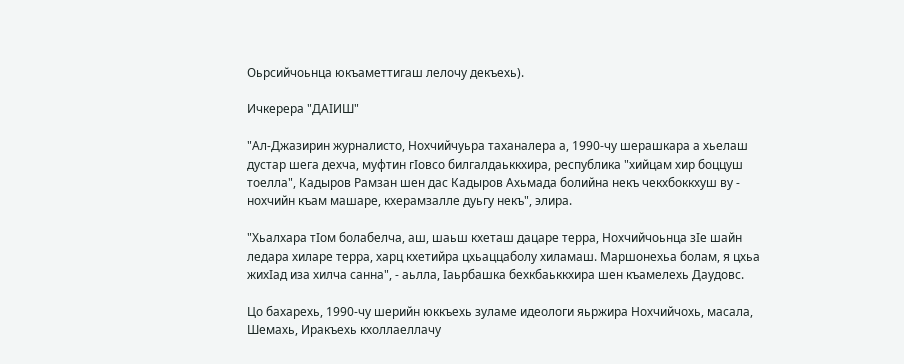Оьрсийчоьнца юкъаметтигаш лелочу декъехь).

Ичкерера "ДАIИШ"

"Ал-Джазирин журналисто, Нохчийчуьра таханалера а, 1990-чу шерашкара а хьелаш дустар шега дехча, муфтин гIовсо билгалдаьккхира, республика "хийцам хир боццуш тоелла", Кадыров Рамзан шен дас Кадыров Ахьмада болийна некъ чекхбоккхуш ву - нохчийн къам машаре, кхерамзалле дуьгу некъ", элира.

"Хьалхара тIом болабелча, аш, шаьш кхеташ дацаре терра, Нохчийчоьнца зIе шайн ледара хиларе терра, харц кхетийра цхьаццаболу хиламаш. Маршонехьа болам, я цхьа жихIад иза хилча санна", - аьлла, Iаьрбашка бехкбаьккхира шен къамелехь Даудовс.

Цо бахарехь, 1990-чу шерийн юккъехь зуламе идеологи яьржира Нохчийчохь, масала, Шемахь, Иракъехь кхоллаеллачу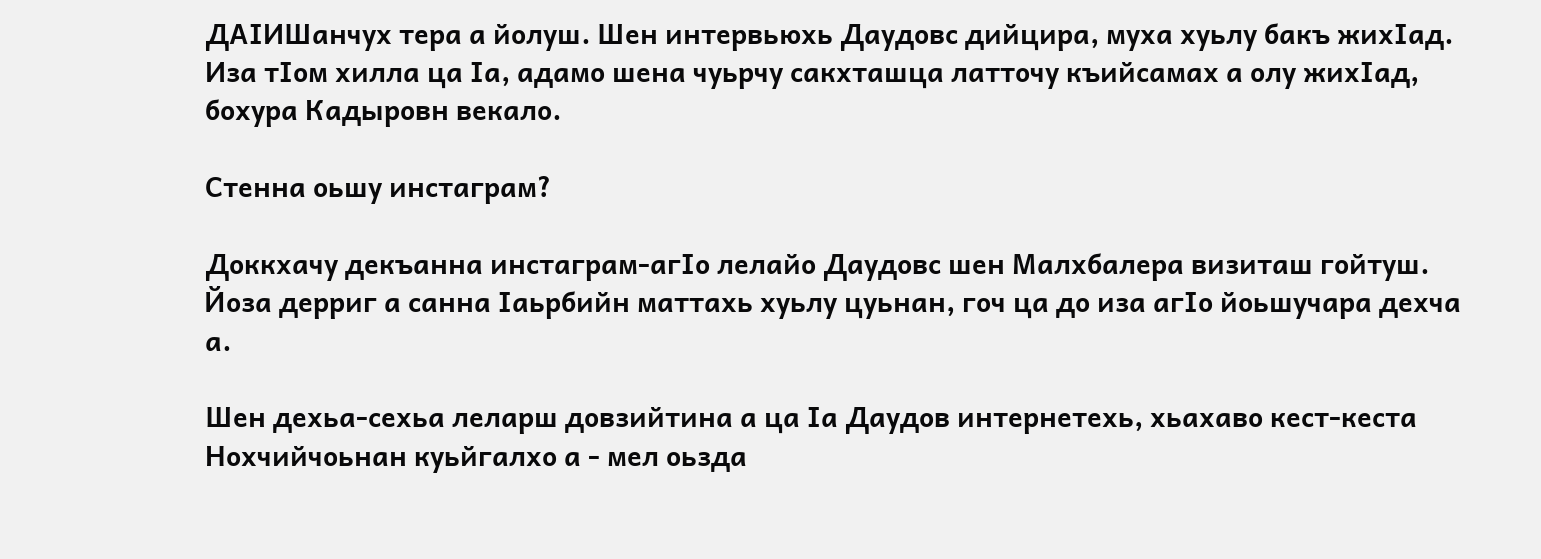ДАIИШанчух тера а йолуш. Шен интервьюхь Даудовс дийцира, муха хуьлу бакъ жихIад. Иза тIом хилла ца Iа, адамо шена чуьрчу сакхташца латточу къийсамах а олу жихIад, бохура Кадыровн векало.

Стенна оьшу инстаграм?

Доккхачу декъанна инстаграм-агIо лелайо Даудовс шен Малхбалера визиташ гойтуш. Йоза дерриг а санна Iаьрбийн маттахь хуьлу цуьнан, гоч ца до иза агIо йоьшучара дехча а.

Шен дехьа-сехьа леларш довзийтина а ца Iа Даудов интернетехь, хьахаво кест-кеста Нохчийчоьнан куьйгалхо а - мел оьзда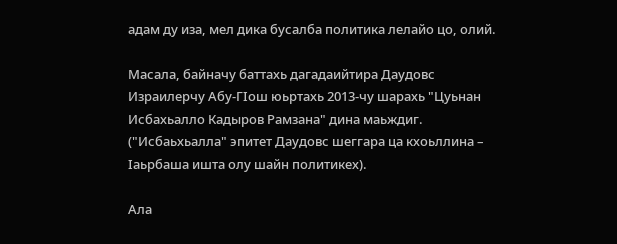адам ду иза, мел дика бусалба политика лелайо цо, олий.

Масала, байначу баттахь дагадаийтира Даудовс Израилерчу Абу-ГIош юьртахь 2013-чу шарахь "Цуьнан Исбахьалло Кадыров Рамзана" дина маьждиг. ("Исбаьхьалла" эпитет Даудовс шеггара ца кхоьллина – Iаьрбаша ишта олу шайн политикех).

Ала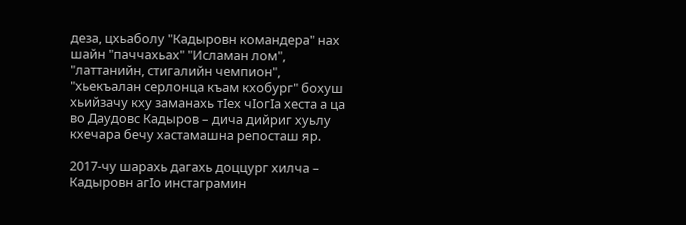деза, цхьаболу "Кадыровн командера" нах шайн "паччахьах" "Исламан лом", "латтанийн, стигалийн чемпион", "хьекъалан серлонца къам кхобург" бохуш хьийзачу кху заманахь тIех чIогIа хеста а ца во Даудовс Кадыров – дича дийриг хуьлу кхечара бечу хастамашна репосташ яр.

2017-чу шарахь дагахь доццург хилча – Кадыровн агIо инстаграмин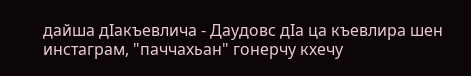дайша дIакъевлича - Даудовс дIа ца къевлира шен инстаграм, "паччахьан" гонерчу кхечу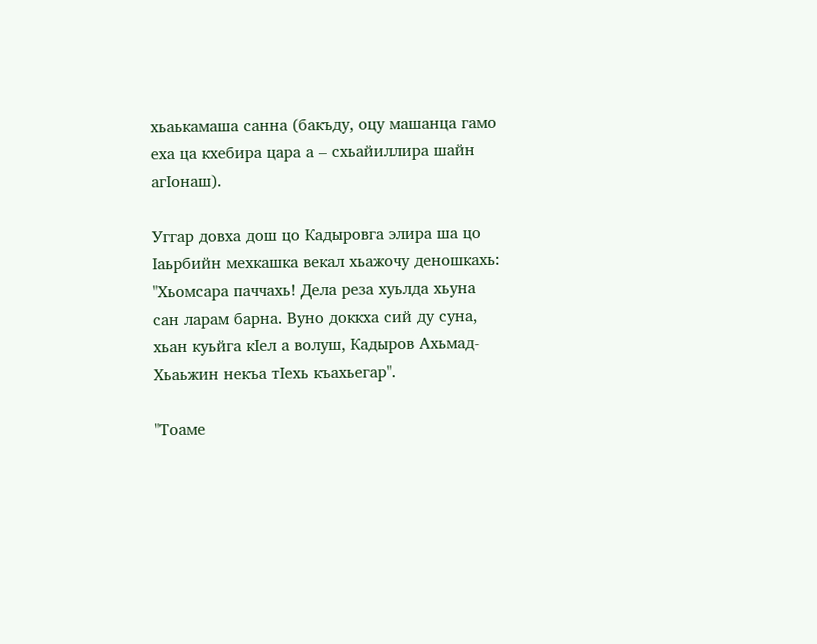хьаькамаша санна (бакъду, оцу машанца гамо еха ца кхебира цара а – схьайиллира шайн агIонаш).

Уггар довха дош цо Кадыровга элира ша цо Iаьрбийн мехкашка векал хьажочу деношкахь: "Хьомсара паччахь! Дела реза хуьлда хьуна сан ларам барна. Вуно доккха сий ду суна, хьан куьйга кIел а волуш, Кадыров Ахьмад-Хьаьжин некъа тIехь къахьегар".

"Тоаме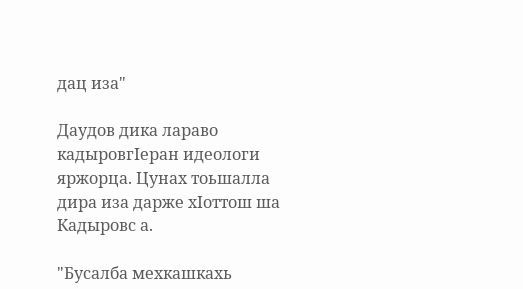дац иза"

Даудов дика лараво кадыровгIеран идеологи яржорца. Цунах тоьшалла дира иза дарже хIоттош ша Кадыровс а.

"Бусалба мехкашкахь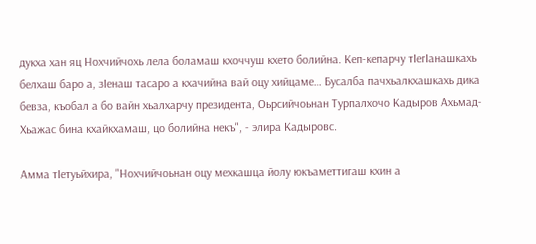дукха хан яц Нохчийчохь лела боламаш кхоччуш кхето болийна. Кеп-кепарчу тIегIанашкахь белхаш баро а, зIенаш тасаро а кхачийна вай оцу хийцаме… Бусалба пачхьалкхашкахь дика бевза, къобал а бо вайн хьалхарчу президента, Оьрсийчоьнан Турпалхочо Кадыров Ахьмад-Хьажас бина кхайкхамаш, цо болийна некъ", - элира Кадыровс.

Амма тIетуьйхира, "Нохчийчоьнан оцу мехкашца йолу юкъаметтигаш кхин а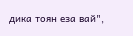дика тоян еза вай",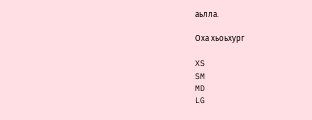аьлла.

Оха хьоьхург

XS
SM
MD
LG